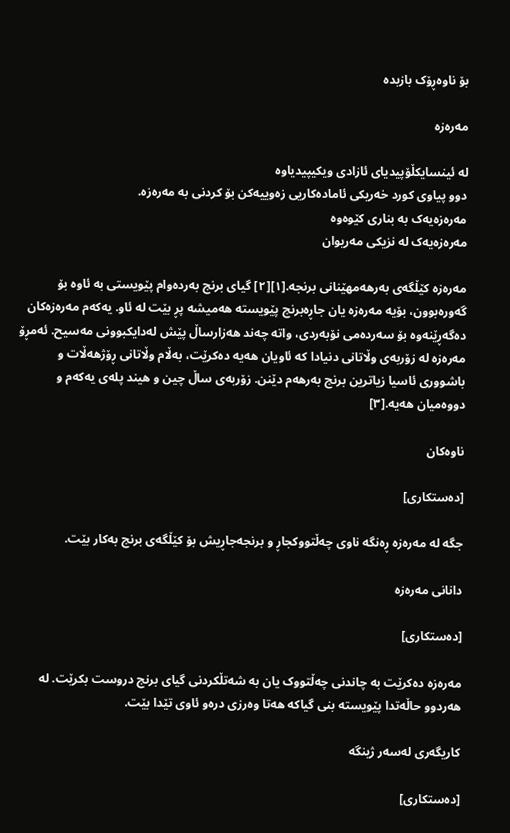بۆ ناوەڕۆک بازبدە

مەرەزە

لە ئینسایکڵۆپیدیای ئازادی ویکیپیدیاوە
دوو پیاوی کورد خەریکی ئامادەکاریی زەوییەکن بۆ کردنی بە مەرەزە.
مەرەزەیەک بە بناری کێوەوە
مەرەزەیەک لە نزیکی مەریوان

مەرەزە کێڵگەی بەرھەمھێنانی برنجە.[١][٢] گیای برنج بەردەوام پێویستی بە ئاوە بۆ گەورەبوون، بۆیە مەرەزە یان جاڕەبرنج پێویستە ھەمیشە پڕ بێت لە ئاو. یەکەم مەرەزەکان دەگەڕێنەوە بۆ سەردەمی نۆبەردی، واتە چەند ھەزارساڵ پێش لەدایکبوونی مەسیح. ئەمڕۆ مەرەزە لە زۆربەی وڵاتانی دنیادا کە ئاویان ھەیە دەکرێت، بەڵام وڵاتانی ڕۆژھەڵات و باشووری ئاسیا زیاترین برنج بەرھەم دێنن. زۆربەی ساڵ چین و ھیند پلەی یەکەم و دووەمیان ھەیە.[٣]

ناوەکان

[دەستکاری]

جگە لە مەرەزە ڕەنگە ناوی چەڵتووکجاڕ و برنجەجاڕیش بۆ کێڵگەی برنج بەکار بێت.

دانانی مەرەزە

[دەستکاری]

مەرەزە دەکرێت بە چاندنی چەڵتووک یان بە شەتڵکردنی گیای برنج دروست بکرێت. لە ھەردوو حاڵەتدا پێویستە بنی گیاکە ھەتا وەرزی درەو ئاوی تێدا بێت.

کاریگەری لەسەر ژینگە

[دەستکاری]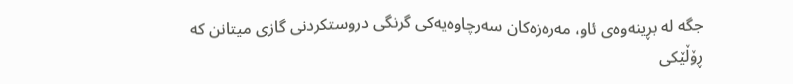جگە لە بڕینەوەی ئاو، مەرەزەکان سەرچاوەیەکی گرنگی دروستکردنی گازی میتانن کە ڕۆڵێکی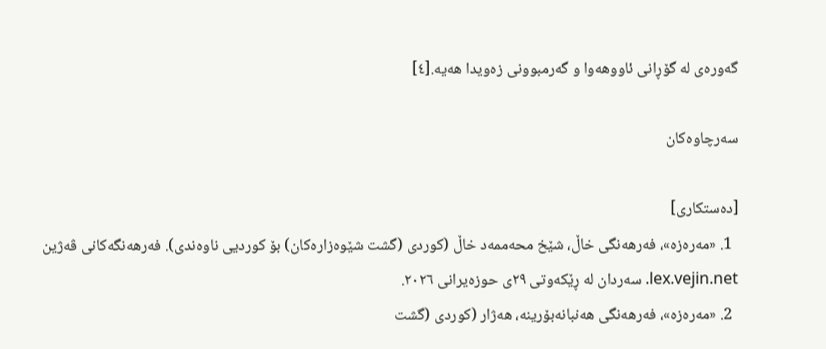گەورەی لە گۆڕانی ئاووھەوا و گەرمبوونی زەویدا ھەیە.[٤]

سەرچاوەکان

[دەستکاری]
  1. «مەرەزە»، فەرھەنگی خاڵ، شێخ محەممەد خاڵ (کوردی (گشت شێوەزارەکان) بۆ کوردیی ناوەندی). فەرھەنگەکانی ڤەژین lex.vejin.net. سەردان لە ڕێکەوتی ٢٩ی حوزەیرانی ٢٠٢٦.
  2. «مەرەزە»، فەرھەنگی ھەنبانەبۆرینە، ھەژار (کوردی (گشت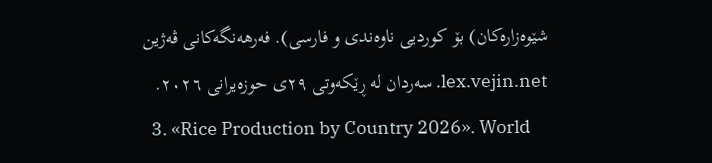شێوەزارەکان) بۆ کوردیی ناوەندی و فارسی). فەرھەنگەکانی ڤەژین lex.vejin.net. سەردان لە ڕێکەوتی ٢٩ی حوزەیرانی ٢٠٢٦.
  3. «Rice Production by Country 2026». World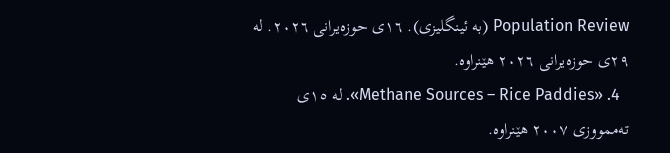Population Review (بە ئینگلیزی). ١٦ی حوزەیرانی ٢٠٢٦. لە ٢٩ی حوزەیرانی ٢٠٢٦ ھێنراوە.
  4. «Methane Sources – Rice Paddies». لە ١٥ی تەممووزی ٢٠٠٧ ھێنراوە.